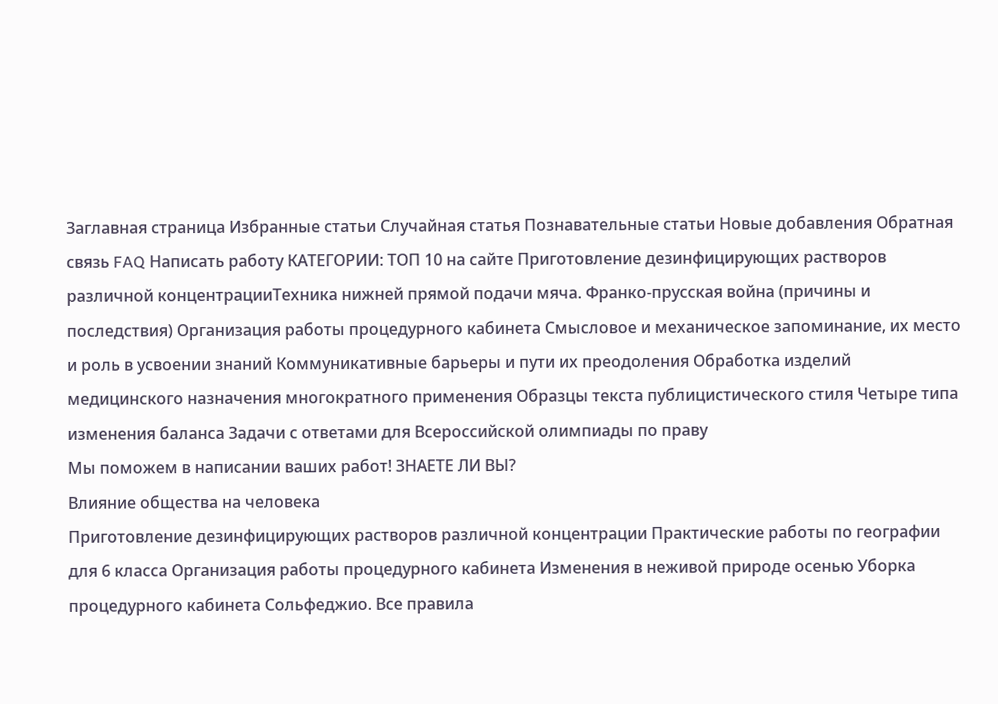Заглавная страница Избранные статьи Случайная статья Познавательные статьи Новые добавления Обратная связь FAQ Написать работу КАТЕГОРИИ: ТОП 10 на сайте Приготовление дезинфицирующих растворов различной концентрацииТехника нижней прямой подачи мяча. Франко-прусская война (причины и последствия) Организация работы процедурного кабинета Смысловое и механическое запоминание, их место и роль в усвоении знаний Коммуникативные барьеры и пути их преодоления Обработка изделий медицинского назначения многократного применения Образцы текста публицистического стиля Четыре типа изменения баланса Задачи с ответами для Всероссийской олимпиады по праву
Мы поможем в написании ваших работ! ЗНАЕТЕ ЛИ ВЫ?
Влияние общества на человека
Приготовление дезинфицирующих растворов различной концентрации Практические работы по географии для 6 класса Организация работы процедурного кабинета Изменения в неживой природе осенью Уборка процедурного кабинета Сольфеджио. Все правила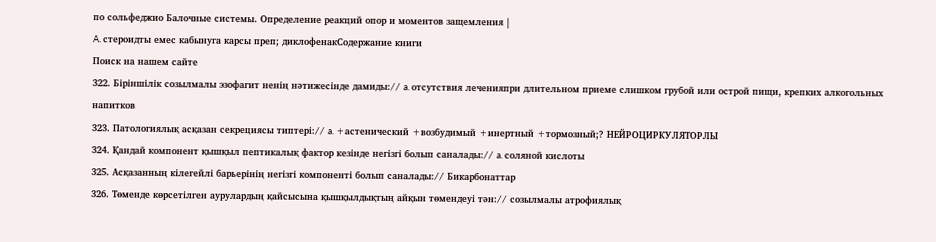по сольфеджио Балочные системы. Определение реакций опор и моментов защемления |
A. стероидты емес кабынуга карсы преп; диклофенакСодержание книги
Поиск на нашем сайте
322. Біріншілік созылмалы эзофагит ненің нәтижесінде дамиды:// a. отсутствия леченияпри длительном приеме слишком грубой или острой пищи, крепких алкогольных напитков
323. Патологиялық асқазан секрециясы типтері:// a. +астенический +возбудимый +инертный +тормозный;? НЕЙРОЦИРКУЛЯТОРЛЫ
324. Қандай компонент қышқыл пептикалық фактор кезінде негізгі болып саналады:// a. соляной кислоты
325. Асқазанның кілегейлі барьерінің негізгі компоненті болып саналады:// Бикарбонаттар
326. Төменде көрсетілген аурулардың қайсысына қышқылдықтың айқын төмендеуі тән:// созылмалы атрофиялық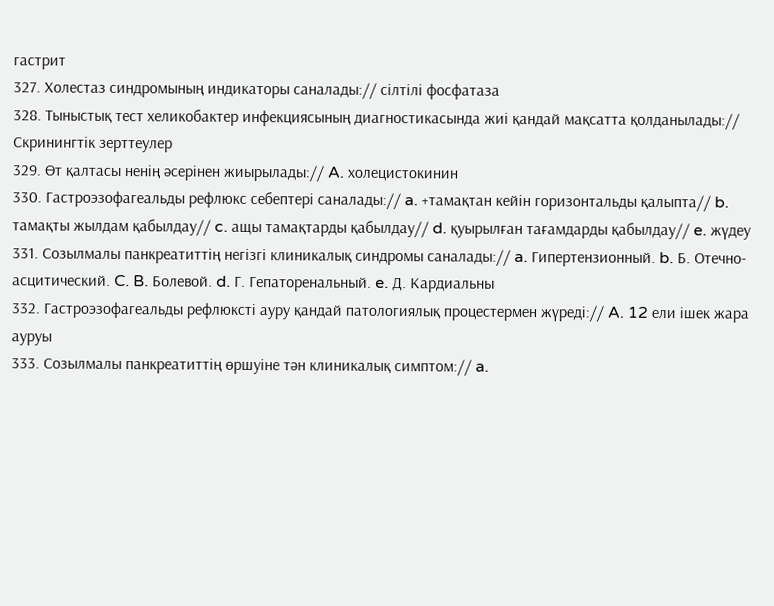гастрит
327. Холестаз синдромының индикаторы саналады:// сілтілі фосфатаза
328. Тыныстық тест хеликобактер инфекциясының диагностикасында жиі қандай мақсатта қолданылады:// Скринингтік зерттеулер
329. Өт қалтасы ненің әсерінен жиырылады:// A. холецистокинин
330. Гастроэзофагеальды рефлюкс себептері саналады:// a. +тамақтан кейін горизонтальды қалыпта// b. тамақты жылдам қабылдау// c. ащы тамақтарды қабылдау// d. қуырылған тағамдарды қабылдау// e. жүдеу
331. Созылмалы панкреатиттің негізгі клиникалық синдромы саналады:// a. Гипертензионный. b. Б. Отечно-асцитический. C. B. Болевой. d. Г. Гепаторенальный. e. Д. Кардиальны
332. Гастроэзофагеальды рефлюксті ауру қандай патологиялық процестермен жүреді:// A. 12 ели ішек жара ауруы
333. Созылмалы панкреатиттің өршуіне тән клиникалық симптом:// a.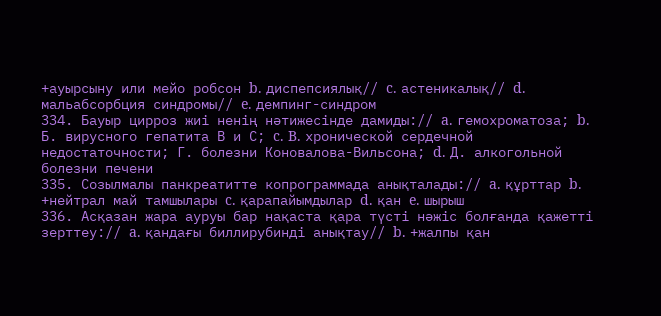+ауырсыну или мейо робсон b. диспепсиялық// c. астеникалық// d. мальабсорбция синдромы// e. демпинг-синдром
334. Бауыр цирроз жиі ненің нәтижесінде дамиды:// a. гемохроматоза; b. Б. вирусного гепатита В и С; c. B. хронической сердечной недостаточности; Г. болезни Коновалова-Вильсона; d. Д. алкогольной болезни печени
335. Созылмалы панкреатитте копрограммада анықталады:// a. құрттар b. +нейтрал май тамшылары c. қарапайымдылар d. қан e. шырыш
336. Асқазан жара ауруы бар нақаста қара түсті нәжіс болғанда қажетті зерттеу:// a. қандағы биллирубинді анықтау// b. +жалпы қан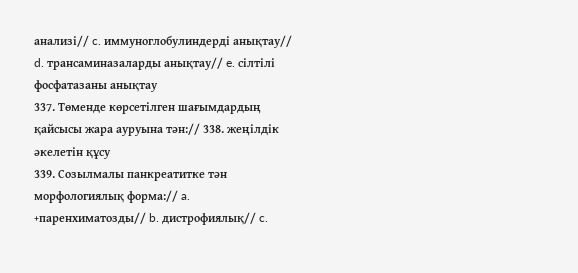анализі// c. иммуноглобулиндерді анықтау// d. трансаминазаларды анықтау// e. сілтілі фосфатазаны анықтау
337. Төменде көрсетілген шағымдардың қайсысы жара ауруына тән:// 338. жеңілдік әкелетін құсу
339. Созылмалы панкреатитке тән морфологиялық форма:// a. +паренхиматозды// b. дистрофиялық// c.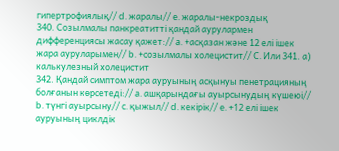гипертрофиялық// d. жаралы// e. жаралы-некроздық
340. Созылмалы панкреатитті қандай аурулармен дифференциясы жасау қажет:// a. +асқазан және 12 елі ішек жара ауруларымен// b. +созылмалы холецистит// C. Или 341. а) калькулезный холецистит
342. Қандай симптом жара ауруының асқынуы пенетрацияның болғанын көрсетеді:// a. ашқарындағы ауырсынудың күшеюі// b. түнгі ауырсыну// c. қыжыл// d. кекірік// e. +12 елі ішек ауруының циклдік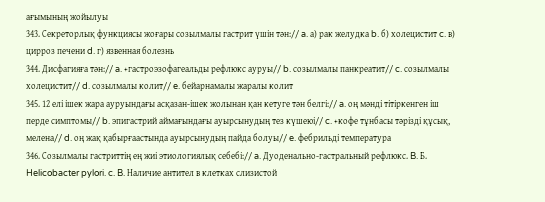ағымының жойылуы
343. Секреторлық функциясы жоғары созылмалы гастрит үшін тән:// a. а) рак желудка b. б) холецистит c. в) цирроз печени d. г) язвенная болезнь
344. Дисфагияға тән:// a. +гастроэзофагеальды рефлюкс ауруы// b. созылмалы панкреатит// c. созылмалы холецистит// d. созылмалы колит// e. бейарнамалы жаралы колит
345. 12 елі ішек жара ауруындағы асқазан-ішек жолынан қан кетуге тән белгі:// a. оң мәнді тітіркенген іш перде симптомы// b. эпигастрий аймағындағы ауырсынудың тез күшеюі// c. +кофе тұнбасы тәрізді құсық, мелена// d. оң жақ қабырғаастында ауырсынудың пайда болуы// e. фебрильді температура
346. Созылмалы гастриттің ең жиі этиологиялық себебі:// a. Дуоденально-гастральный рефлюкс. B. Б. Helicobacter pylori. c. B. Наличие антител в клетках слизистой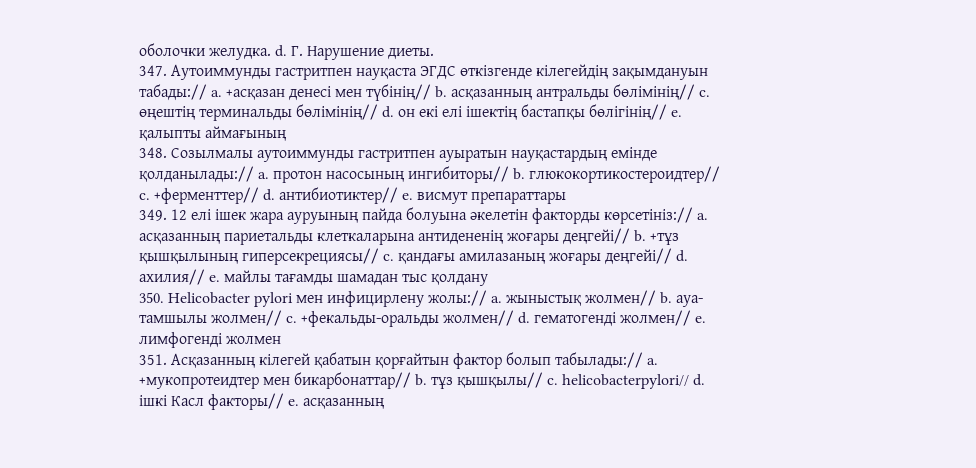оболочки желудка. d. Г. Нарушение диеты.
347. Аутоиммунды гастритпен науқаста ЭГДС өткізгенде кілегейдің зақымдануын табады:// a. +асқазан денесі мен түбінің// b. асқазанның антральды бөлімінің// c. өңештің терминальды бөлімінің// d. он екі елі ішектің бастапқы бөлігінің// e. қалыпты аймағының
348. Созылмалы аутоиммунды гастритпен ауыратын науқастардың емінде қолданылады:// a. протон насосының ингибиторы// b. глюкокортикостероидтер// c. +ферменттер// d. антибиотиктер// e. висмут препараттары
349. 12 елі ішек жара ауруының пайда болуына әкелетін факторды көрсетініз:// a. асқазанның париетальды клеткаларына антидененің жоғары деңгейі// b. +тұз қышқылының гиперсекрециясы// c. қандағы амилазаның жоғары деңгейі// d. ахилия// e. майлы тағамды шамадан тыс қолдану
350. Helicobacter pylori мен инфицирлену жолы:// a. жыныстық жолмен// b. ауа-тамшылы жолмен// c. +фекальды-оральды жолмен// d. гематогенді жолмен// e. лимфогенді жолмен
351. Асқазанның кілегей қабатын қорғайтын фактор болып табылады:// a. +мукопротеидтер мен бикарбонаттар// b. тұз қышқылы// c. helicobacterpylori// d. ішкі Касл факторы// e. асқазанның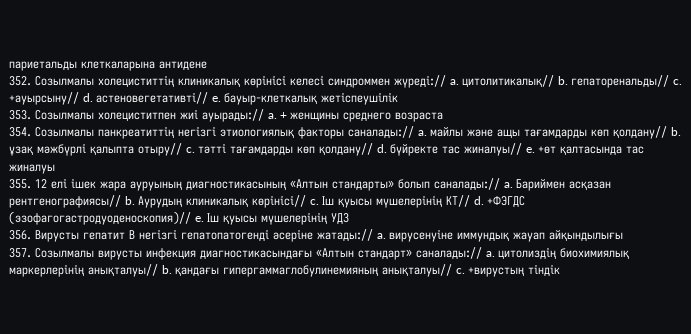париетальды клеткаларына антидене
352. Созылмалы холециститтің клиникалық көрінісі келесі синдроммен жүреді:// a. цитолитикалық// b. гепаторенальды// c. +ауырсыну// d. астеновегетативті// e. бауыр-клеткалық жетіспеушілік
353. Созылмалы холециститпен жиі ауырады:// a. + женщины среднего возраста
354. Созылмалы панкреатиттің негізгі этиологиялық факторы саналады:// a. майлы және ащы тағамдарды көп қолдану// b. ұзақ мәжбүрлі қалыпта отыру// c. тәтті тағамдарды көп қолдану// d. бүйректе тас жиналуы// e. +өт қалтасында тас жиналуы
355. 12 елі ішек жара ауруының диагностикасының «Алтын стандарты» болып саналады:// a. Бариймен асқазан рентгенографиясы// b. Аурудың клиникалық көрінісі// c. Іш қуысы мүшелерінің КТ// d. +ФЭГДС (эзофагогастродуоденоскопия)// e. Іш қуысы мүшелерінің УДЗ
356. Вирусты гепатит В негізгі гепатопатогенді әсеріне жатады:// a. вирусенуіне иммундық жауап айқындылығы
357. Созылмалы вирусты инфекция диагностикасындағы «Алтын стандарт» саналады:// a. цитолиздің биохимиялық маркерлерінің анықталуы// b. қандағы гипергаммаглобулинемияның анықталуы// c. +вирустың тіндік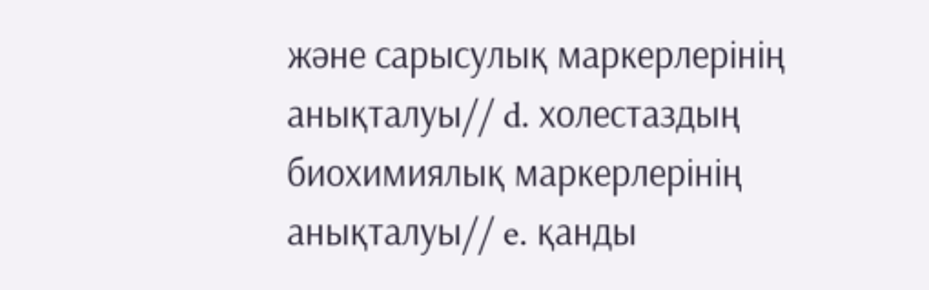және сарысулық маркерлерінің анықталуы// d. холестаздың биохимиялық маркерлерінің анықталуы// e. қанды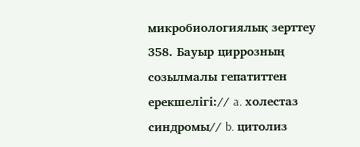микробиологиялық зерттеу
358. Бауыр циррозның созылмалы гепатиттен ерекшелігі:// a. холестаз синдромы// b. цитолиз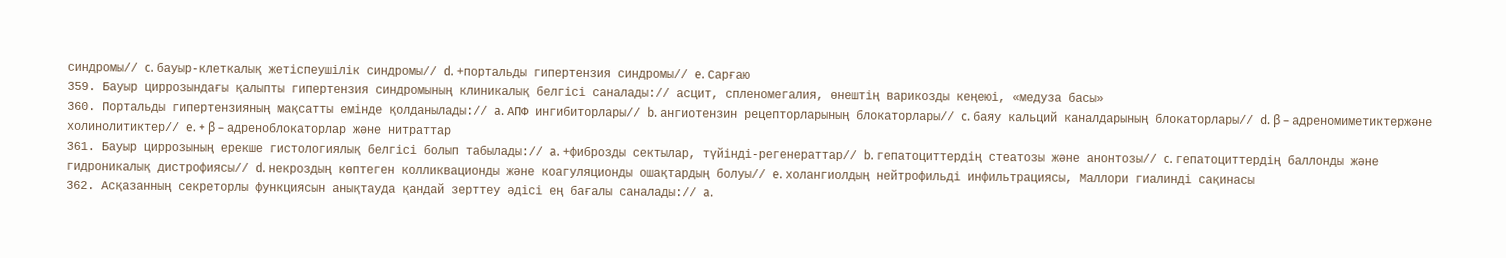синдромы// c. бауыр-клеткалық жетіспеушілік синдромы// d. +портальды гипертензия синдромы// e. Сарғаю
359. Бауыр циррозындағы қалыпты гипертензия синдромының клиникалық белгісі саналады:// асцит, спленомегалия, өнештің варикозды кеңеюі, «медуза басы»
360. Портальды гипертензияның мақсатты емінде қолданылады:// a. АПФ ингибиторлары// b. ангиотензин рецепторларының блокаторлары// c. баяу кальций каналдарының блокаторлары// d. β – адреномиметиктержәне холинолитиктер// e. + β – адреноблокаторлар және нитраттар
361. Бауыр циррозының ерекше гистологиялық белгісі болып табылады:// a. +фиброзды сектылар, түйінді-регенераттар// b. гепатоциттердің стеатозы және анонтозы// c. гепатоциттердің баллонды және гидроникалық дистрофиясы// d. некроздың көптеген колликвационды және коагуляционды ошақтардың болуы// e. холангиолдың нейтрофильді инфильтрациясы, Маллори гиалинді сақинасы
362. Асқазанның секреторлы функциясын анықтауда қандай зерттеу әдісі ең бағалы саналады:// a.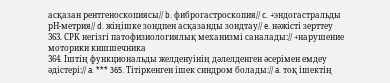асқазан рентгеноскопиясы// b. фиброгастроскопия// c. +эндогастральды рН-метрия// d. жіңішке зондпен асқазанды зондтау// e. нәжісті зерттеу
363. СРК негізгі патофизиологиялық механизмі саналады:// +нарушение моторики кишшечника
364. Іштің функциональды желденуінің дәлелденген әсерімен емдеу әдістері:// a. *** 365. Тітіркенген ішек синдром болады:// a. тоқ ішектің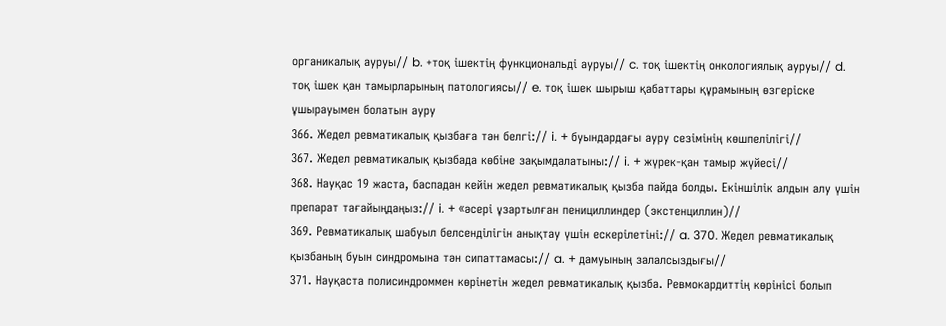органикалық ауруы// b. +тоқ ішектің функциональді ауруы// c. тоқ ішектің онкологиялық ауруы// d. тоқ ішек қан тамырларының патологиясы// e. тоқ ішек шырыш қабаттары құрамының өзгеріске ұшырауымен болатын ауру
366. Жедел ревматикалық қызбаға тән белгі:// i. + буындардағы ауру сезімінің көшпелілігі//
367. Жедел ревматикалық қызбада көбіне зақымдалатыны:// i. + жүрек-қан тамыр жүйесі//
368. Науқас 19 жаста, баспадан кейін жедел ревматикалық қызба пайда болды. Екіншілік алдын алу үшін препарат тағайыңдаңыз:// i. + «әсері ұзартылған пенициллиндер (экстенциллин)//
369. Ревматикалық шабуыл белсенділігін анықтау үшін ескерілетіні:// a. 370. Жедел ревматикалық қызбаның буын синдромына тән сипаттамасы:// a. + дамуының залалсыздығы//
371. Науқаста полисиндроммен көрінетін жедел ревматикалық қызба. Ревмокардиттің көрінісі болып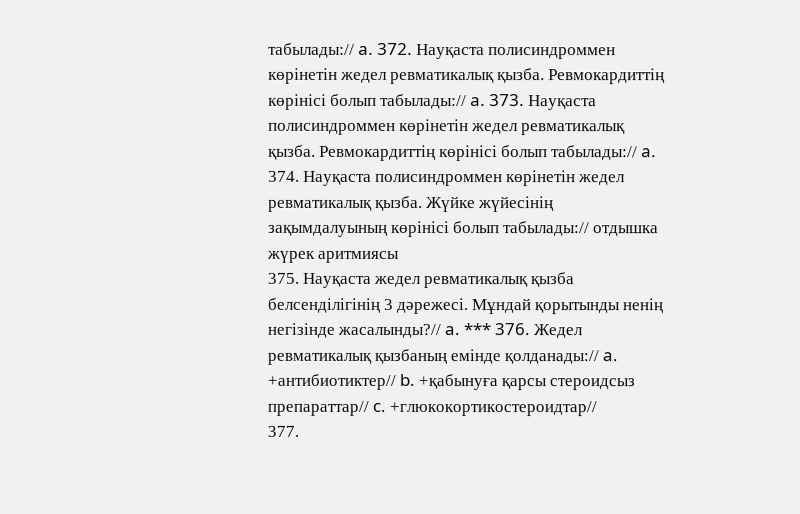табылады:// a. 372. Науқаста полисиндроммен көрінетін жедел ревматикалық қызба. Ревмокардиттің көрінісі болып табылады:// a. 373. Науқаста полисиндроммен көрінетін жедел ревматикалық қызба. Ревмокардиттің көрінісі болып табылады:// a. 374. Науқаста полисиндроммен көрінетін жедел ревматикалық қызба. Жүйке жүйесінің зақымдалуының көрінісі болып табылады:// отдышка жүрек аритмиясы
375. Науқаста жедел ревматикалық қызба белсенділігінің 3 дәрежесі. Мұндай қорытынды ненің негізінде жасалынды?// a. *** 376. Жедел ревматикалық қызбаның емінде қолданады:// a. +антибиотиктер// b. +қабынуға қарсы стероидсыз препараттар// c. +глюкокортикостероидтар//
377.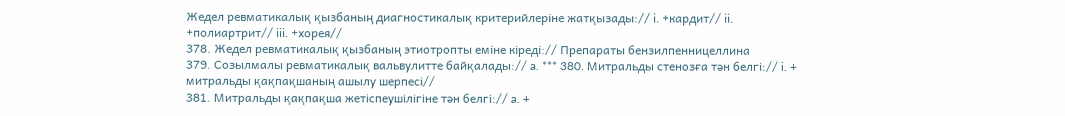Жедел ревматикалық қызбаның диагностикалық критерийлеріне жатқызады:// i. +кардит// ii. +полиартрит// iii. +хорея//
378. Жедел ревматикалық қызбаның этиотропты еміне кіреді:// Препараты бензилпенницеллина
379. Созылмалы ревматикалық вальвулитте байқалады:// a. *** 380. Митральды стенозға тән белгі:// i. + митральды қақпақшаның ашылу шерпесі//
381. Митральды қақпақша жетіспеушілігіне тән белгі:// a. +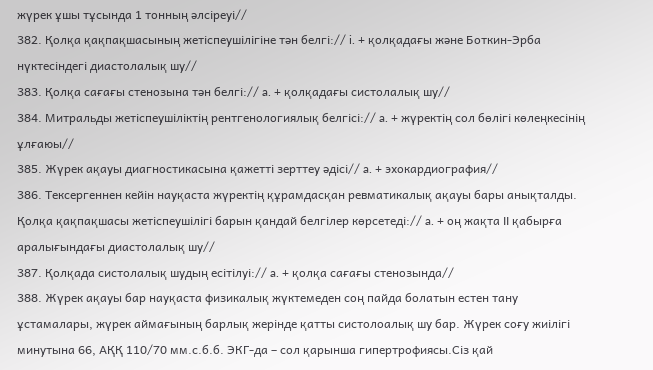жүрек ұшы тұсында 1 тонның әлсіреуі//
382. Қолқа қақпақшасының жетіспеушілігіне тән белгі:// i. + қолқадағы және Боткин-Эрба нүктесіндегі диастолалық шу//
383. Қолқа сағағы стенозына тән белгі:// a. + қолқадағы систолалық шу//
384. Митральды жетіспеушіліктің рентгенологиялық белгісі:// a. + жүректің сол бөлігі көлеңкесінің ұлғаюы//
385. Жүрек ақауы диагностикасына қажетті зерттеу әдісі// a. + эхокардиография//
386. Тексергеннен кейін науқаста жүректің құрамдасқан ревматикалық ақауы бары анықталды. Қолқа қақпақшасы жетіспеушілігі барын қандай белгілер көрсетеді:// a. + оң жақта II қабырға аралығындағы диастолалық шу//
387. Қолқада систолалық шудың есітілуі:// a. + қолқа сағағы стенозында//
388. Жүрек ақауы бар науқаста физикалық жүктемеден соң пайда болатын естен тану ұстамалары, жүрек аймағының барлық жерінде қатты систолоалық шу бар. Жүрек соғу жиілігі минутына 66, АҚҚ 110/70 мм.с.б.б. ЭКГ-да – сол қарынша гипертрофиясы.Сіз қай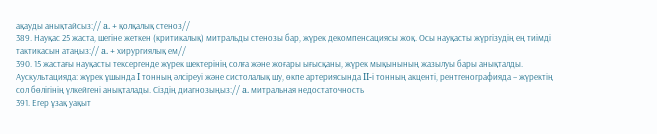ақауды анықтайсыз:// a. + қолқалық стеноз//
389. Науқас 25 жаста, шегіне жеткен (критикалық) митральды стенозы бар, жүрек декомпенсациясы жоқ. Осы науқасты жүргізудің ең тиімді тактикасын атаңыз:// a. + хирургиялық ем//
390. 15 жастағы науқасты тексергенде жүрек шектерінің солға және жоғары ығысқаны, жүрек мықынының жазылуы бары анықталды. Аускультацияда: жүрек ұшында I тонның әлсіреуі және систолалық шу, өкпе артериясында II-і тонның акценті, рентгенографияда – жүректің сол бөлігінің үлкейгені анықталады. Сіздің диагнозыңыз:// a. митральная недостаточность
391. Егер ұзақ уақыт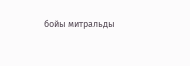бойы митральды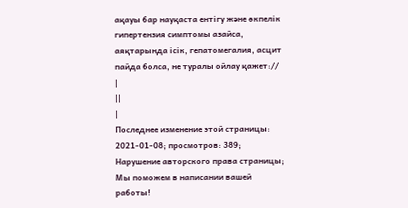ақауы бар науқаста ентігу және өкпелік гипертензия симптомы азайса, аяқтарында ісік, гепатомегалия, асцит пайда болса, не туралы ойлау қажет://
|
||
|
Последнее изменение этой страницы: 2021-01-08; просмотров: 389; Нарушение авторского права страницы; Мы поможем в написании вашей работы!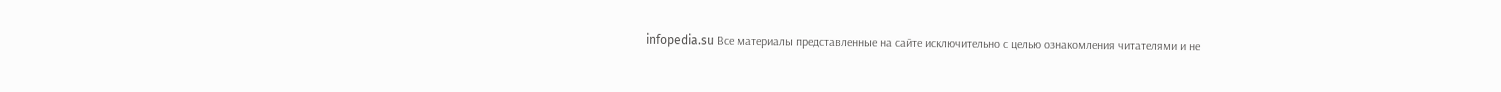infopedia.su Все материалы представленные на сайте исключительно с целью ознакомления читателями и не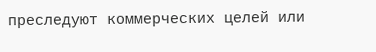преследуют коммерческих целей или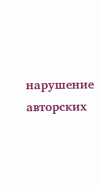нарушение авторских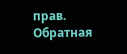прав. Обратная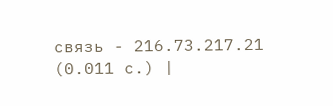связь - 216.73.217.21 (0.011 с.) |